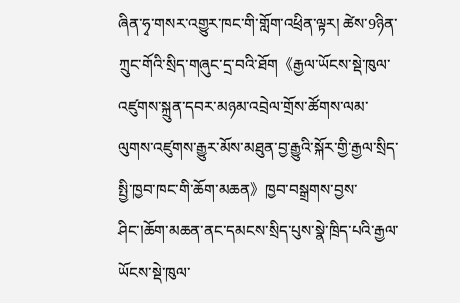ཞིན་ཧྭ་གསར་འགྱུར་ཁང་གི་གློག་འཕྲིན་ལྟར། ཚེས་9ཉིན་ཀྲུང་གོའི་སྲིད་གཞུང་དྲ་བའི་ཐོག《རྒྱལ་ཡོངས་སྡེ་ཁུལ་འཛུགས་སྐྲུན་དབར་མཉམ་འབྲེལ་གྲོས་ཚོགས་ལམ་ལུགས་འཛུགས་རྒྱུར་མོས་མཐུན་བྱ་རྒྱུའི་སྐོར་གྱི་རྒྱལ་སྲིད་སྤྱི་ཁྱབ་ཁང་གི་ཆོག་མཆན》ཁྱབ་བསྒྲགས་བྱས་ཤིང་།ཆོག་མཆན་ནང་དམངས་སྲིད་པུས་སྣེ་ཁྲིད་པའི་རྒྱལ་ཡོངས་སྡེ་ཁུལ་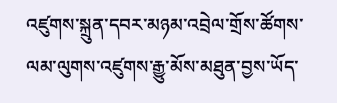འཛུགས་སྐྲུན་དབར་མཉམ་འབྲེལ་གྲོས་ཚོགས་ལམ་ལུགས་འཛུགས་རྒྱུ་མོས་མཐུན་བྱས་ཡོད་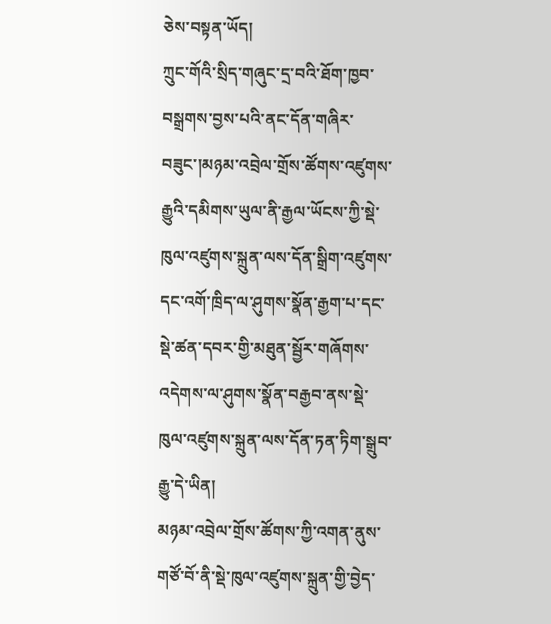ཅེས་བསྟན་ཡོད།
ཀྲུང་གོའི་སྲིད་གཞུང་དྲ་བའི་ཐོག་ཁྱབ་བསྒྲགས་བྱས་པའི་ནང་དོན་གཞིར་བཟུང་།མཉམ་འབྲེལ་གྲོས་ཚོགས་འཛུགས་རྒྱུའི་དམིགས་ཡུལ་ནི་རྒྱལ་ཡོངས་ཀྱི་སྡེ་ཁུལ་འཛུགས་སྐྲུན་ལས་དོན་སྒྲིག་འཛུགས་དང་འགོ་ཁྲིད་ལ་ཤུགས་སྣོན་རྒྱག་པ་དང་སྡེ་ཚན་དབར་གྱི་མཐུན་སྦྱོར་གཞོགས་འདེགས་ལ་ཤུགས་སྣོན་བརྒྱབ་ནས་སྡེ་ཁུལ་འཛུགས་སྐྲུན་ལས་དོན་ཏན་ཏིག་སྒྲུབ་རྒྱུ་དེ་ཡིན།
མཉམ་འབྲེལ་གྲོས་ཚོགས་ཀྱི་འགན་ནུས་གཙོ་བོ་ནི་སྡེ་ཁུལ་འཛུགས་སྐྲུན་གྱི་བྱེད་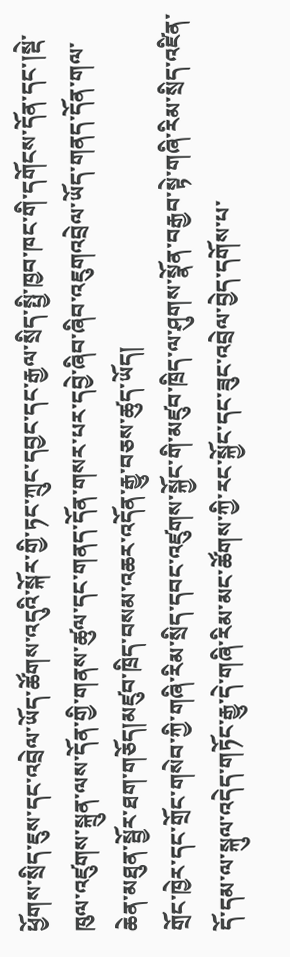ཕྱོགས་སྲིད་ཇུས་དང་འབྲེལ་ཡོད་ཚོགས་འདུའི་སྐོར་གྱི་ཏང་ཀྲུང་དབྱང་དང་རྒྱལ་སྲིད་སྤྱི་ཁྱབ་ཁང་གི་དགོངས་དོན་དང་།སྡེ་ཁུལ་འཛུགས་སྐྲུན་ལས་དོན་གྱི་གནས་ཚུལ་དང་གནད་དོན་གསར་པར་དབྱེ་ཞིབ་ཞིབ་འཇུགའབྲེལ་ཡོད་གནད་དོན་གལ་ཆེན་མཐུན་སྦྱོར་ཐག་གཅོད།མཛུབ་ཁྲིད་བསམ་འཆར་འདོན་རྒྱུ་བཅས་ཚུད་ཡོད།
གྲོང་ཁྱེར་དང་གྲོང་གསེབ་ཀྱི་གཞི་རིམ་སྲིད་དབང་འཛུགས་སྐྱོང་གི་མཛུབ་ཁྲིད་ལ་ཤུགས་སྣོན་བརྒྱབ་སྟེ་གཞི་རིམ་སྲིད་འཛིན་དོ་དམ་ལ་སྐུལ་འདེད་གཏོང་རྒྱུ་དེ་གཞི་རིམ་མང་ཚོགས་ཀྱི་རང་སྐྱོང་དང་ཟུང་འབྲེལ་བྱེད་དགོས་པ་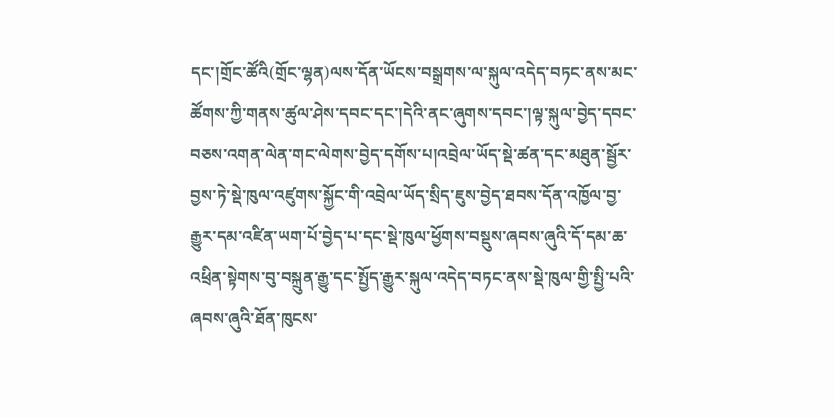དང་།གྲོང་ཚོའི(གྲོང་ལྷན)ལས་དོན་ཡོངས་བསྒྲགས་ལ་སྐུལ་འདེད་བཏང་ནས་མང་ཚོགས་ཀྱི་གནས་ཚུལ་ཤེས་དབང་དང་།དེའི་ནང་ཞུགས་དབང་།ལྟ་སྐུལ་བྱེད་དབང་བཅས་འགན་ལེན་གང་ལེགས་བྱེད་དགོས་པ།འབྲེལ་ཡོད་སྡེ་ཚན་དང་མཐུན་སྦྱོར་བྱས་ཏེ་སྡེ་ཁུལ་འཛུགས་སྐྱོང་གི་འབྲེལ་ཡོད་སྲིད་ཇུས་བྱེད་ཐབས་དོན་འཁྱོལ་བྱ་རྒྱུར་དམ་འཛིན་ཡག་པོ་བྱེད་པ་དང་སྡེ་ཁུལ་ཕྱོགས་བསྡུས་ཞབས་ཞུའི་དོ་དམ་ཆ་འཕྲིན་སྟེགས་བུ་བསྐྲུན་རྒྱུ་དང་སྤྱོད་རྒྱུར་སྐུལ་འདེད་བཏང་ནས་སྡེ་ཁུལ་གྱི་སྤྱི་པའི་ཞབས་ཞུའི་ཐོན་ཁུངས་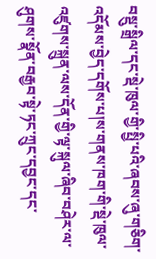བསྡུ་སྒྲིལ་དང་སྡེ་ཁུལ་གྱི་སྤྱི་པའི་ཞབས་ཞུ་གཅིག་འདོམས་བྱེད་དགོས་པ།ས་གནས་ཁག་གི་སྡེ་ཁུལ་འཛུགས་སྐྲུན་ལས་དོན་གྱི་ལྟ་སྐུལ་ཞིབ་བཤེར་ལ་ཤུགས་སྣོན་བརྒྱབ་སྟེ་ཏང་ཀྲུང་དབྱང་དང་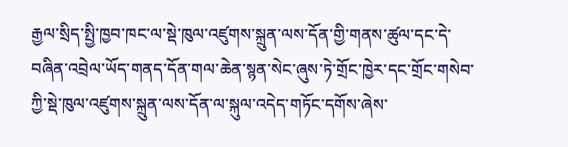རྒྱལ་སྲིད་སྤྱི་ཁྱབ་ཁང་ལ་སྡེ་ཁུལ་འཛུགས་སྐྲུན་ལས་དོན་གྱི་གནས་ཚུལ་དང་དེ་བཞིན་འབྲེལ་ཡོད་གནད་དོན་གལ་ཆེན་སྙན་སེང་ཞུས་ཏེ་གྲོང་ཁྱེར་དང་གྲོང་གསེབ་ཀྱི་སྡེ་ཁུལ་འཛུགས་སྐྲུན་ལས་དོན་ལ་སྐུལ་འདེད་གཏོང་དགོས་ཞེས་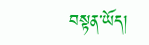བསྟན་ཡོད།